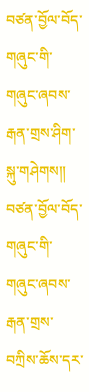བཙན་བྱོལ་བོད་གཞུང་གི་གཞུང་ཞབས་རྒན་གྲས་ཤིག་སྐུ་གཤེགས༎
བཙན་བྱོལ་བོད་གཞུང་གི་གཞུང་ཞབས་རྒན་གྲས་བཀྲིས་ཆོས་དར་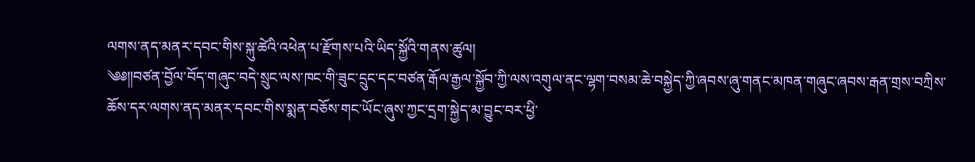ལགས་ནད་མནར་དབང་གིས་སྐུ་ཚེའི་འཕེན་པ་རྫོགས་པའི་ཡིད་སྐྱོའི་གནས་ཚུལ།
༄༅༎བཙན་བྱོལ་བོད་གཞུང་བདེ་སྲུང་ལས་ཁང་གི་ཟུང་དྲུང་དང་བཙན་རྒོལ་རྒྱལ་སྐྱོབ་ཀྱི་ལས་འགུལ་ནང་ལྷག་བསམ་ཆེ་བསྐྱེད་ཀྱི་ཞབས་ཞུ་གནང་མཁན་གཞུང་ཞབས་རྒན་གྲས་བཀྲིས་ཆོས་དར་ལགས་ནད་མནར་དབང་གིས་སྨན་བཅོས་གང་ཡོང་ཞུས་ཀྱང་དྲག་སྐྱེད་མ་བྱུང་བར་ཕྱི་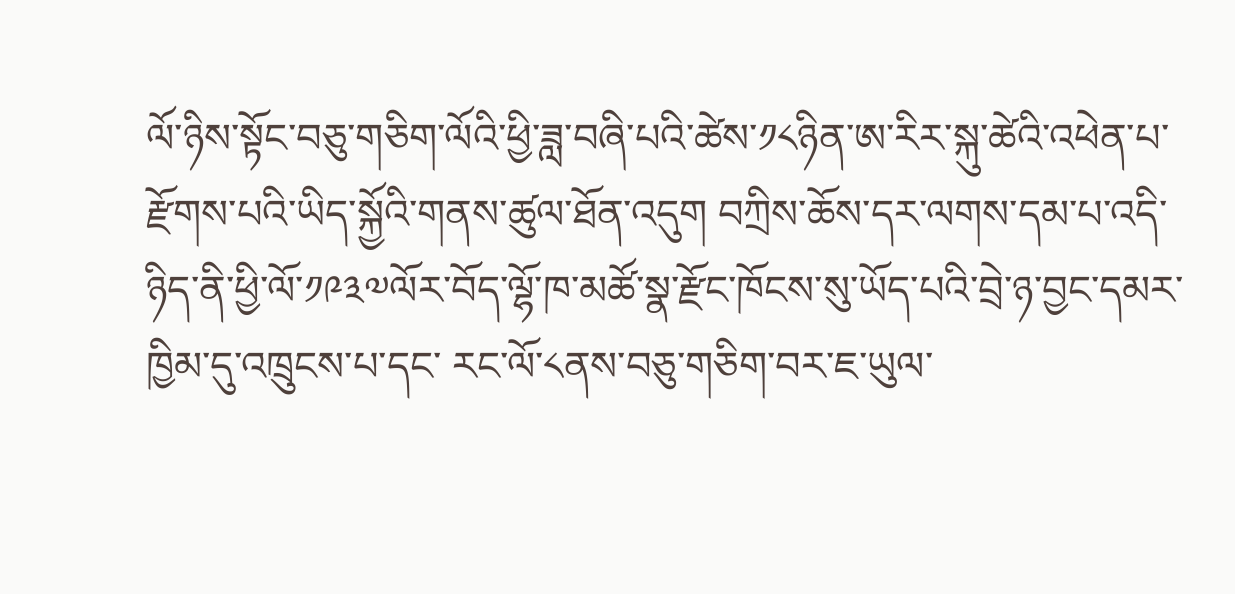ལོ་ཉིས་སྟོང་བཅུ་གཅིག་ལོའི་ཕྱི་ཟླ་བཞི་པའི་ཚེས་༡༨ཉིན་ཨ་རིར་སྐུ་ཚེའི་འཕེན་པ་རྫོགས་པའི་ཡིད་སྐྱོའི་གནས་ཚུལ་ཐོན་འདུག བཀྲིས་ཆོས་དར་ལགས་དམ་པ་འདི་ཉིད་ནི་ཕྱི་ལོ་༡༩༣༧ལོར་བོད་ལྷོ་ཁ་མཚོ་སྣ་རྫོང་ཁོངས་སུ་ཡོད་པའི་བྲེ་ཉ་བྱང་དམར་ཁྱིམ་དུ་འཁྲུངས་པ་དང་ རང་ལོ་༨ནས་བཅུ་གཅིག་བར་ཇ་ཡུལ་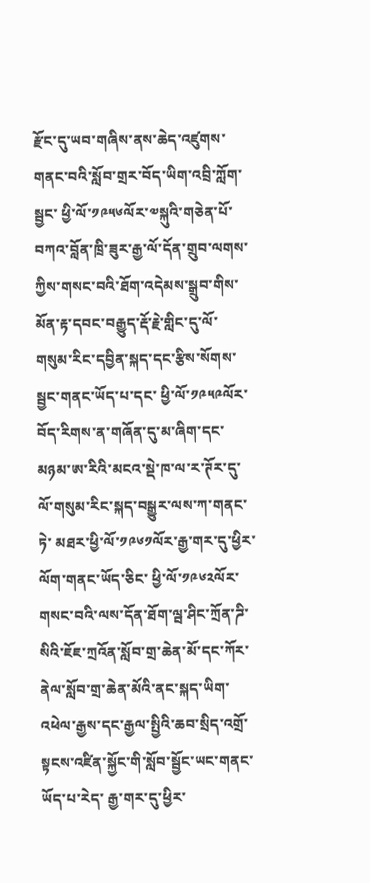རྫོང་དུ་ཡབ་གཞིས་ནས་ཆེད་འཛུགས་གནང་བའི་སློབ་གྲར་བོད་ཡིག་འབྲི་ཀློག་སྦྱང་ ཕྱི་ལོ་༡༩༥༦ལོར་༧སྐུའི་གཅེན་པོ་བཀའ་བློན་ཁྲི་ཟུར་རྒྱ་ལོ་དོན་གྲུབ་ལགས་ཀྱིས་གསང་བའི་ཐོག་འདེམས་སྒྲུབ་གིས་མོན་རྟ་དབང་བརྒྱུད་རྡོ་རྗེ་གླིང་དུ་ལོ་གསུམ་རིང་དབྱིན་སྐད་དང་རྩིས་སོགས་སྦྱང་གནང་ཡོད་པ་དང་ ཕྱི་ལོ་༡༩༥༩ལོར་བོད་རིགས་ན་གཞོན་དུ་མ་ཞིག་དང་མཉམ་ཨ་རིའི་མངའ་སྡེ་ཁ་ལ་ར་ཊོར་དུ་ལོ་གསུམ་རིང་སྐད་བསྒྱུར་ལས་ཀ་གནང་ཏེ་ མཐར་ཕྱི་ལོ་༡༩༦༡ལོར་རྒྱ་གར་དུ་ཕྱིར་ལོག་གནང་ཡོད་ཅིང་ ཕྱི་ལོ་༡༩༦༢ལོར་གསང་བའི་ལས་དོན་ཐོག་ལྦ་ཤིང་ཀྲོན་ཌི་སིའི་ཇོཇ་ཀྲའོན་སློབ་གྲ་ཆེན་མོ་དང་ཀོར་ནེལ་སློབ་གྲ་ཆེན་མོའི་ནང་སྐད་ཡིག་འཕེལ་རྒྱས་དང་རྒྱལ་སྤྱིའི་ཆབ་སྲིད་འགྲོ་སྟངས་འཛིན་སྐྱོང་གི་སློབ་སྦྱོང་ཡང་གནང་ཡོད་པ་རེད་ རྒྱ་གར་དུ་ཕྱིར་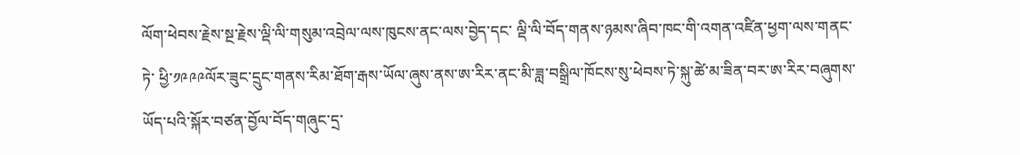ལོག་ཕེབས་རྗེས་སྔ་རྗེས་ལྡི་ལི་གསུམ་འབྲེལ་ལས་ཁུངས་ནང་ལས་བྱེད་དང་ ལྡི་ལི་བོད་གནས་ཉམས་ཞིབ་ཁང་གི་འགན་འཛིན་ཕྱག་ལས་གནང་ཏེ་ ཕྱི་༡༩༩༩ལོར་ཟུང་དྲུང་གནས་རིམ་ཐོག་རྒས་ཡོལ་ཞུས་ནས་ཨ་རིར་ནང་མི་ཟླ་བསྒྲིལ་ཁོངས་སུ་ཕེབས་ཏེ་སྐུ་ཚེ་མ་ཟིན་བར་ཨ་རིར་བཞུགས་ཡོད་པའི་སྐོར་བཙན་བྱོལ་བོད་གཞུང་དྲ་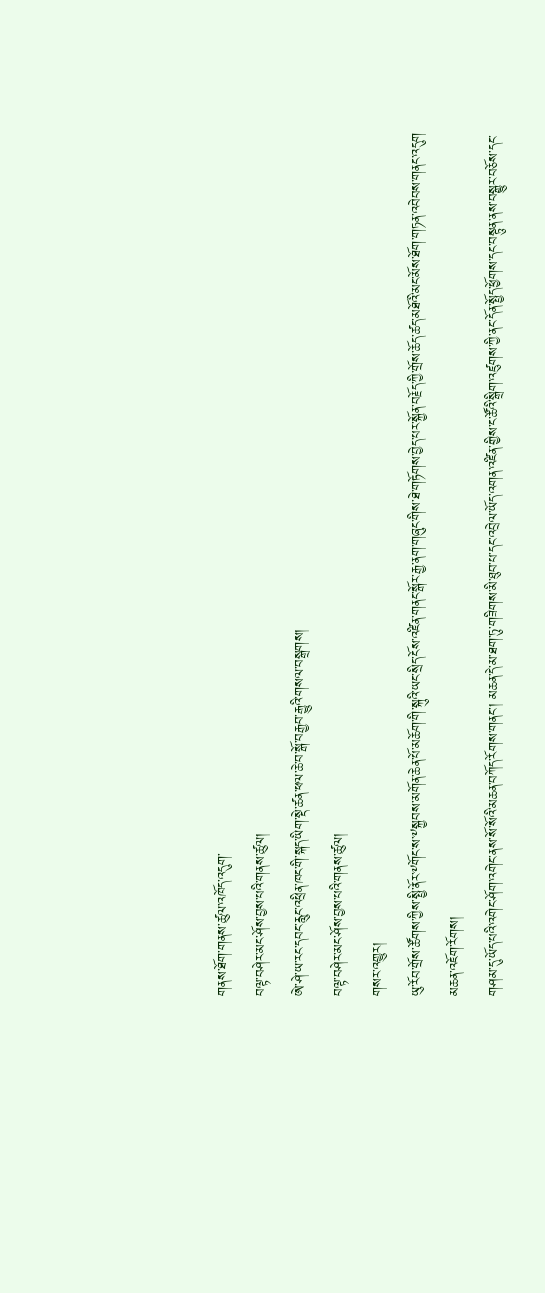གནས་ཐོག་གནས་ཚུལ་འཁོད་འདུག་
བལྟ་བཤེར་མང་ཤོས་བྱས་པའི་གནས་ཚུལ།
ཨེ་ཤེ་ཡ་རང་དབང་རླུང་འཕྲིན་ཁང་གི་སྐད་ཡིག་སྡེ་ཚན་ཕལ་ཆེ་བ་སྒོ་བརྒྱབ་རྒྱུའི་གསལ་བསྒྲགས།
བལྟ་བཤེར་མང་ཤོས་བྱས་པའི་གནས་ཚུལ།
གསར་འགྱུར།
ཡུ་རོབ་གྲོས་ཚོགས་ཀྱིས་སྤྱི་ནོར་༸གོང་ས་༸སྐྱབས་མགོན་ཆེན་པོ་མཆོག་གི་སྐུའི་ཡང་སྲིད་ངོས་འཛིན་གནང་སྒོར་རྒྱ་ནག་གཞུང་གིས་ཐེ་གཏོགས་བྱེད་པར་སྐྱོན་བརྗོད་ཀྱི་གྲོས་ཆོད་ཚད་མཐོའི་མང་མོས་ཐོག་གཏན་འབེབས་གནང་འདུག
མཆན་འཇོག་རོགས།
གཤམ་དུ་ཡོད་པའི་འགེང་ཤོག་འགེང་ནས་སོ་སོའི་མཆན་བཀོད་རོགས་གནང་། མཆན་དེ་མ་ཐག་ཏུ་གཟིགས་མི་ཐུབ་པ་དང་འབྲེལ་ཡོད་འགན་འཛིན་གྱིས་ང་ཚོའི་སྒྲིག་འཛུགས་ཀྱི་ནང་དོན་སྤྱོད་ཕྱོགས་དང་བསྟུན་ནས་བསྒྱུར་བཅོས་དང་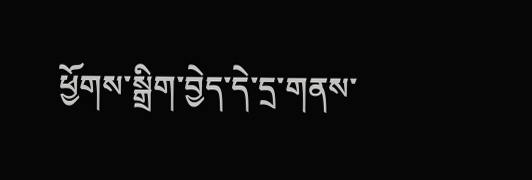ཕྱོགས་སྒྲིག་བྱེད་དེ་དྲ་གནས་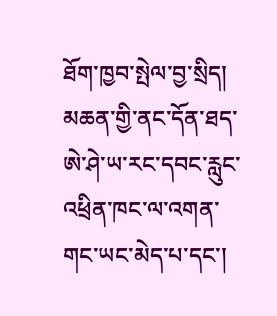ཐོག་ཁྱབ་སྤེལ་བྱ་སྲིད། མཆན་གྱི་ནང་དོན་ཐད་ཨེ་ཤེ་ཡ་རང་དབང་རླུང་འཕྲིན་ཁང་ལ་འགན་གང་ཡང་མེད་པ་དང་།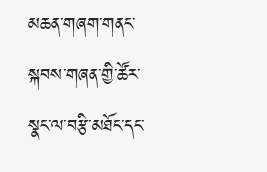མཆན་གཞག་གནང་སྐབས་གཞན་གྱི་ཚོར་སྣང་ལ་བརྩི་མཐོང་དང་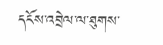དངོས་འབྲེལ་ལ་ཐུགས་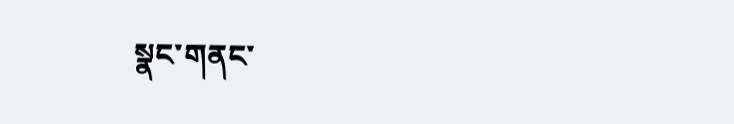སྣང་གནང་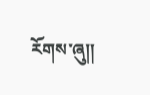རོགས་ཞུ༎